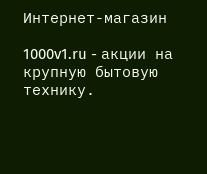Интернет-магазин

1000v1.ru - акции на крупную бытовую технику.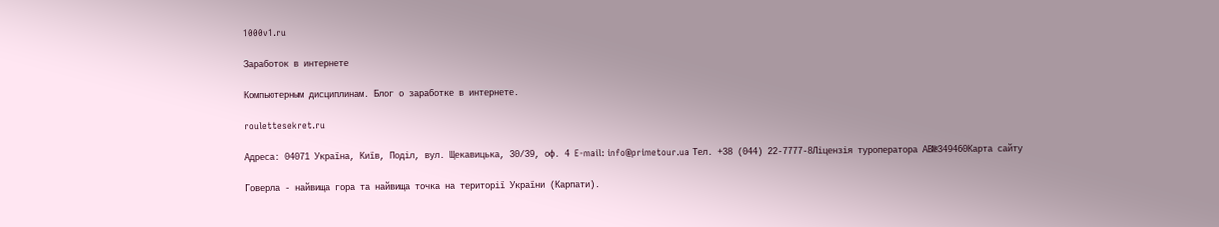1000v1.ru

Заработок в интернете

Компьютерным дисциплинам. Блог о заработке в интернете.

roulettesekret.ru

Адреса: 04071 Україна, Київ, Поділ, вул. Щекавицька, 30/39, оф. 4 E-mail: info@primetour.ua Тел. +38 (044) 22-7777-8Ліцензія туроператора АВ№349460Карта сайту

Говерла - найвища гора та найвища точка на території України (Карпати).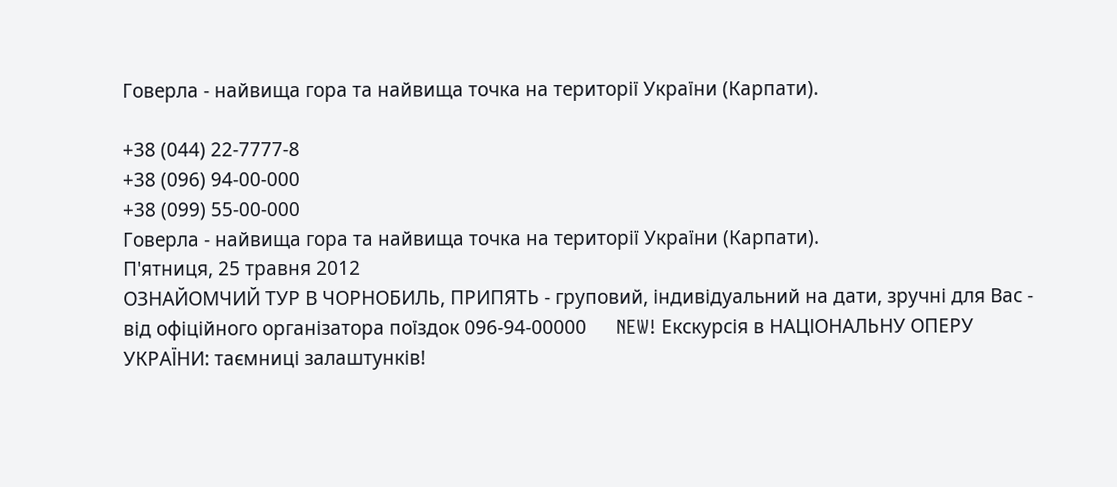Говерла - найвища гора та найвища точка на території України (Карпати).

+38 (044) 22-7777-8
+38 (096) 94-00-000
+38 (099) 55-00-000
Говерла - найвища гора та найвища точка на території України (Карпати).
П'ятниця, 25 травня 2012
ОЗНАЙОМЧИЙ ТУР В ЧОРНОБИЛЬ, ПРИПЯТЬ - груповий, індивідуальний на дати, зручні для Вас - від офіційного організатора поїздок 096-94-00000      NEW! Екскурсія в НАЦІОНАЛЬНУ ОПЕРУ УКРАЇНИ: таємниці залаштунків!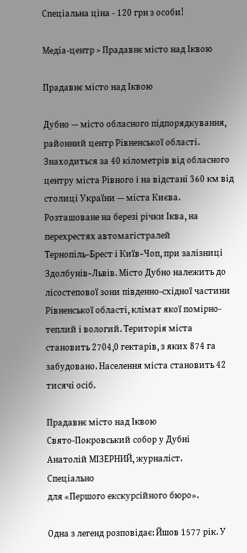Спеціальна ціна - 120 грн з особи!

Медіа-центр > Прадавнє місто над Іквою

Прадавнє місто над Іквою

Дубно — місто обласного підпорядкування, районний центр Рівненської області. Знаходиться за 40 кілометрів від обласного центру міста Рівного і на відстані 360 км від столиці України — міста Києва. Розташоване на березі річки Іква, на перехрестях автомагістралей Тернопіль−Брест і Київ−Чоп, при залізниці Здолбунів−Львів. Місто Дубно належить до лісостепової зони південно-східної частини Рівненської області, клімат якої помірно-теплий і вологий. Територія міста становить 2704,0 гектарів, з яких 874 га забудовано. Населення міста становить 42 тисячі осіб.

Прадавнє місто над Іквою
Свято-Покровський собор у Дубні
Анатолій МІЗЕРНИЙ, журналіст.
Спеціально
для «Першого екскурсійного бюро».

Одна з легенд розповідає: Йшов 1577 рік. У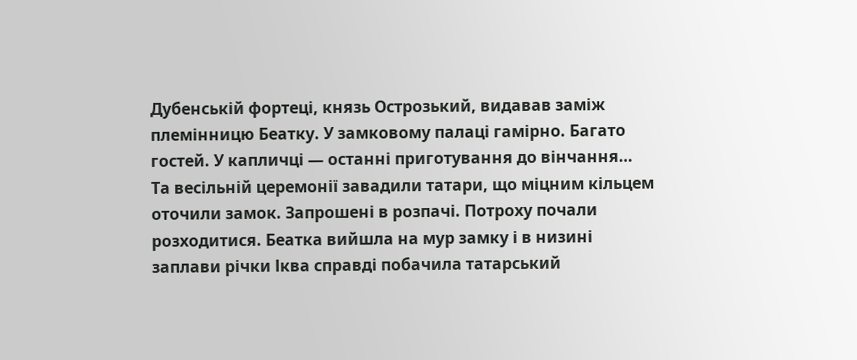Дубенській фортеці, князь Острозький, видавав заміж племінницю Беатку. У замковому палаці гамірно. Багато гостей. У капличці — останні приготування до вінчання… Та весільній церемонії завадили татари, що міцним кільцем оточили замок. Запрошені в розпачі. Потроху почали розходитися. Беатка вийшла на мур замку і в низині заплави річки Іква справді побачила татарський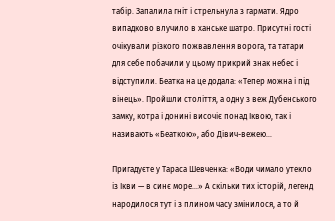табір. Запалила гніт і стрельнула з гармати. Ядро випадково влучило в ханське шатро. Присутні гості очікували різкого пожвавлення ворога, та татари для себе побачили у цьому прикрий знак небес і відступили. Беатка на це додала: «Тепер можна і під вінець». Пройшли століття, а одну з веж Дубенського замку, котра і донині височіє понад Іквою, так і називають «Беаткою», або Дівич-вежею…

Пригадуєте у Тараса Шевченка: «Води чимало утекло із Ікви — в синє море…» А скільки тих історій, легенд народилося тут і з плином часу змінилося, а то й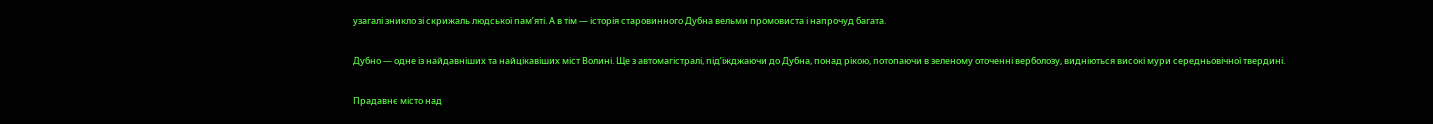узагалі зникло зі скрижаль людської пам’яті. А в тім — історія старовинного Дубна вельми промовиста і напрочуд багата.

Дубно — одне із найдавніших та найцікавіших міст Волині. Ще з автомагістралі, під’їжджаючи до Дубна, понад рікою, потопаючи в зеленому оточенні верболозу, видніються високі мури середньовічної твердині.

Прадавнє місто над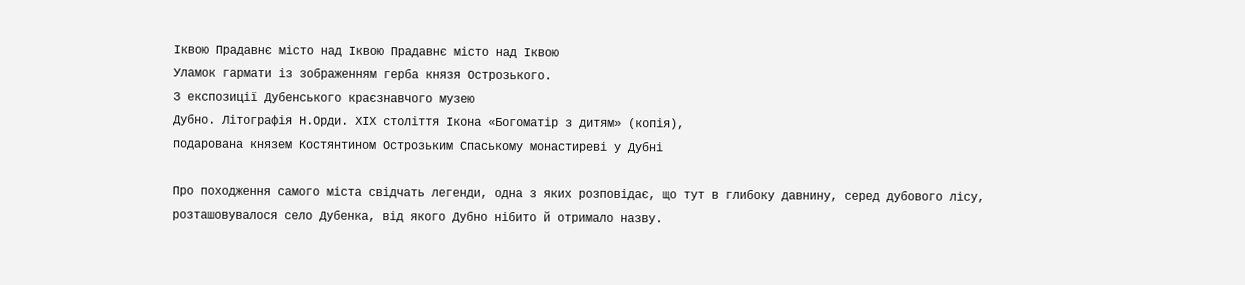Іквою Прадавнє місто над Іквою Прадавнє місто над Іквою
Уламок гармати із зображенням герба князя Острозького.
З експозиції Дубенського краєзнавчого музею
Дубно. Літографія Н.Орди. ХІХ століття Ікона «Богоматір з дитям» (копія),
подарована князем Костянтином Острозьким Спаському монастиреві у Дубні

Про походження самого міста свідчать легенди, одна з яких розповідає, що тут в глибоку давнину, серед дубового лісу, розташовувалося село Дубенка, від якого Дубно нібито й отримало назву.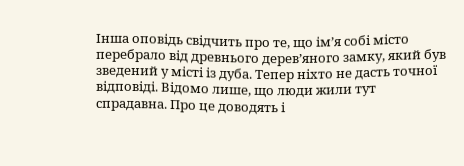Інша оповідь свідчить про те, що ім’я собі місто перебрало від древнього дерев’яного замку, який був зведений у місті із дуба. Тепер ніхто не дасть точної відповіді. Відомо лише, що люди жили тут спрадавна. Про це доводять і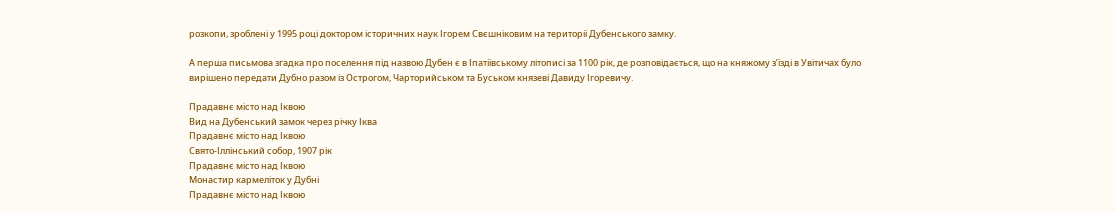розкопи, зроблені у 1995 році доктором історичних наук Ігорем Свєшніковим на території Дубенського замку.

А перша письмова згадка про поселення під назвою Дубен є в Іпатіївському літописі за 1100 рік, де розповідається, що на княжому з’їзді в Увітичах було вирішено передати Дубно разом із Острогом, Чарторийськом та Буськом князеві Давиду Ігоревичу.

Прадавнє місто над Іквою
Вид на Дубенський замок через річку Іква
Прадавнє місто над Іквою
Свято-Іллінський собор, 1907 рік
Прадавнє місто над Іквою
Монастир кармеліток у Дубні
Прадавнє місто над Іквою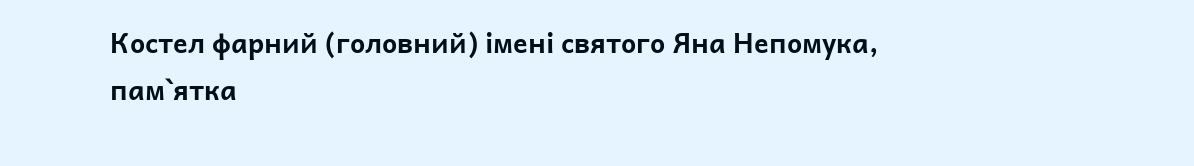Костел фарний (головний) імені святого Яна Непомука,
пам`ятка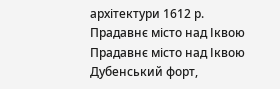архітектури 1612 р.
Прадавнє місто над Іквою
Прадавнє місто над Іквою
Дубенський форт,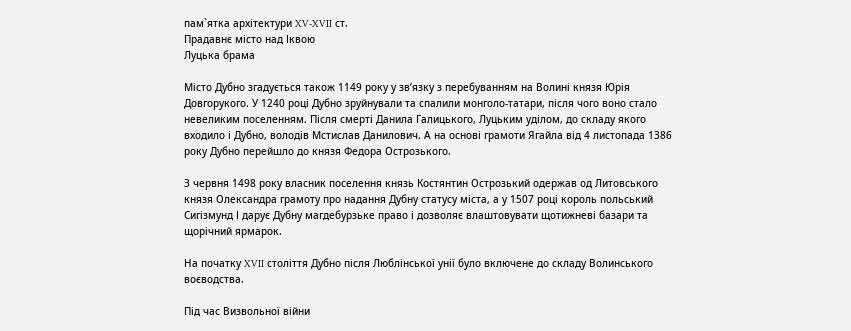пам`ятка архітектури XV-XVII ст.
Прадавнє місто над Іквою
Луцька брама

Місто Дубно згадується також 1149 року у зв’язку з перебуванням на Волині князя Юрія Довгорукого. У 1240 році Дубно зруйнували та спалили монголо-татари, після чого воно стало невеликим поселенням. Після смерті Данила Галицького, Луцьким уділом, до складу якого входило і Дубно, володів Мстислав Данилович. А на основі грамоти Ягайла від 4 листопада 1386 року Дубно перейшло до князя Федора Острозького.

З червня 1498 року власник поселення князь Костянтин Острозький одержав од Литовського князя Олександра грамоту про надання Дубну статусу міста, а у 1507 році король польський Сигізмунд І дарує Дубну магдебурзьке право і дозволяє влаштовувати щотижневі базари та щорічний ярмарок.

На початку XVII століття Дубно після Люблінської унії було включене до складу Волинського воєводства.

Під час Визвольної війни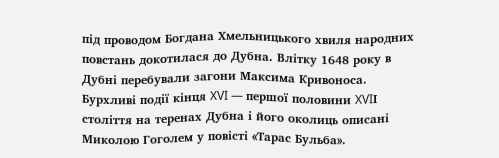під проводом Богдана Хмельницького хвиля народних повстань докотилася до Дубна. Влітку 1648 року в Дубні перебували загони Максима Кривоноса. Бурхливі події кінця XVI — першої половини XVIІ століття на теренах Дубна і його околиць описані Миколою Гоголем у повісті «Тарас Бульба».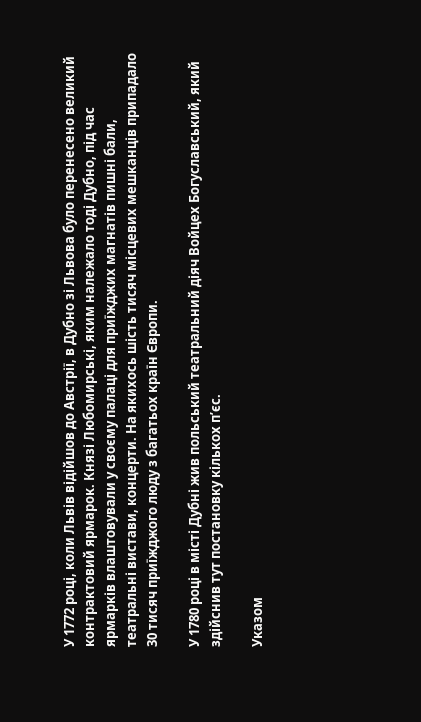У 1772 році, коли Львів відійшов до Австрії, в Дубно зі Львова було перенесено великий контрактовий ярмарок. Князі Любомирські, яким належало тоді Дубно, під час ярмарків влаштовували у своєму палаці для приїжджих магнатів пишні бали, театральні вистави, концерти. На якихось шість тисяч місцевих мешканців припадало 30 тисяч приїжджого люду з багатьох країн Європи.

У 1780 році в місті Дубні жив польський театральний діяч Войцех Богуславський, який здійснив тут постановку кількох п’єс.

Указом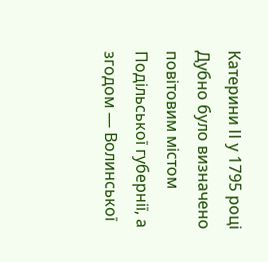Катерини ІІ у 1795 році Дубно було визначено повітовим містом Подільської губернії, а згодом — Волинської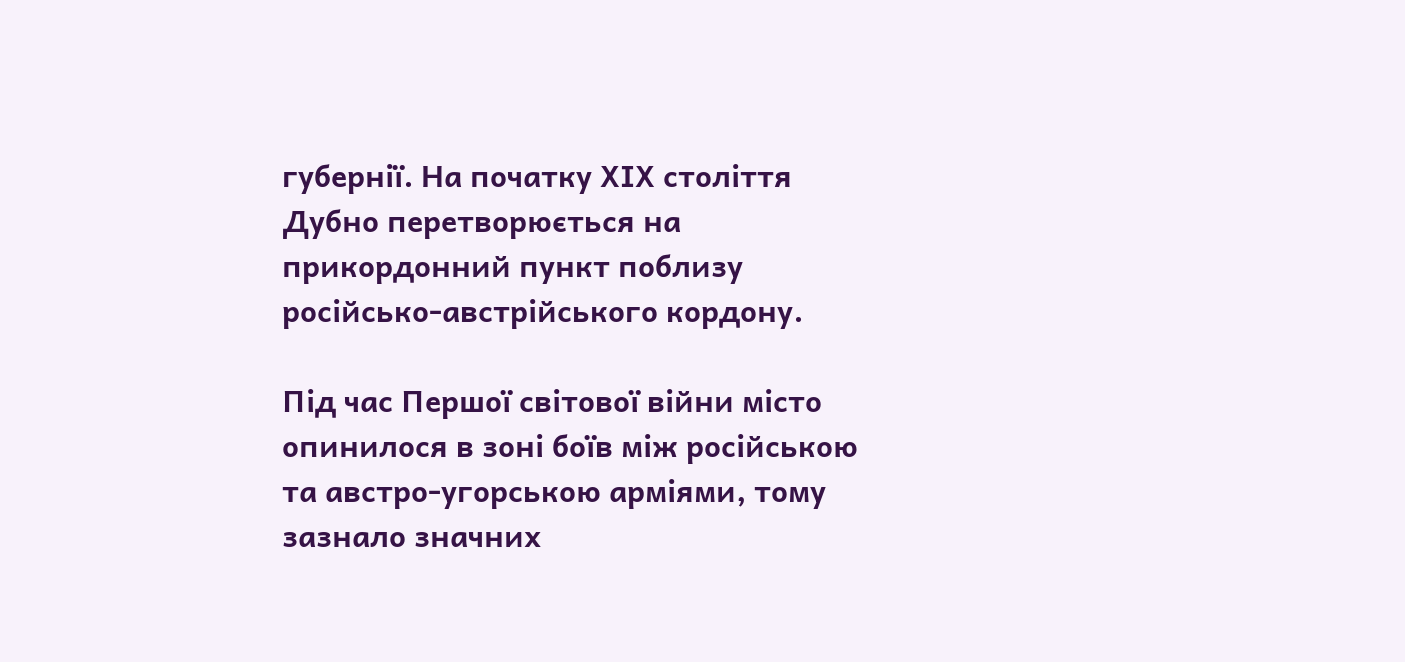губернії. На початку ХІХ століття Дубно перетворюється на прикордонний пункт поблизу російсько-австрійського кордону.

Під час Першої світової війни місто опинилося в зоні боїв між російською та австро-угорською арміями, тому зазнало значних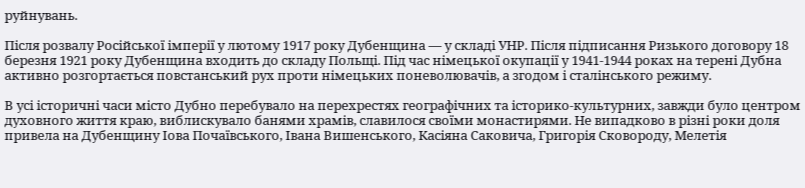руйнувань.

Після розвалу Російської імперії у лютому 1917 року Дубенщина — у складі УНР. Після підписання Ризького договору 18 березня 1921 року Дубенщина входить до складу Польщі. Під час німецької окупації у 1941-1944 роках на терені Дубна активно розгортається повстанський рух проти німецьких поневолювачів, а згодом і сталінського режиму.

В усі історичні часи місто Дубно перебувало на перехрестях географічних та історико-культурних, завжди було центром духовного життя краю, виблискувало банями храмів, славилося своїми монастирями. Не випадково в різні роки доля привела на Дубенщину Іова Почаївського, Івана Вишенського, Касіяна Саковича, Григорія Сковороду, Мелетія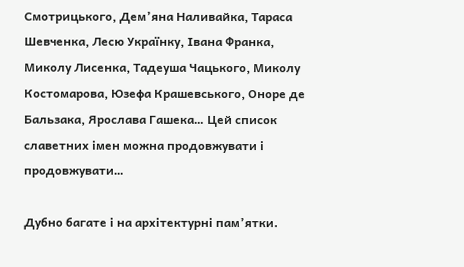Смотрицького, Дем’яна Наливайка, Тараса Шевченка, Лесю Українку, Івана Франка, Миколу Лисенка, Тадеуша Чацького, Миколу Костомарова, Юзефа Крашевського, Оноре де Бальзака, Ярослава Гашека… Цей список славетних імен можна продовжувати і продовжувати…

Дубно багате і на архітектурні пам’ятки.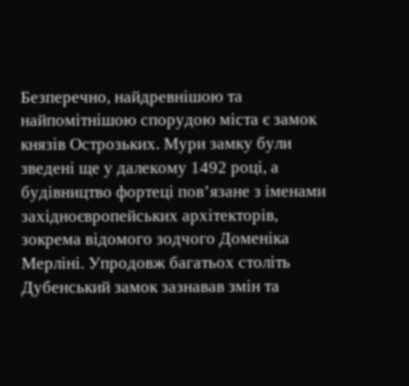Безперечно, найдревнішою та найпомітнішою спорудою міста є замок князів Острозьких. Мури замку були зведені ще у далекому 1492 році, а будівництво фортеці пов’язане з іменами західноєвропейських архітекторів, зокрема відомого зодчого Доменіка Мерліні. Упродовж багатьох століть Дубенський замок зазнавав змін та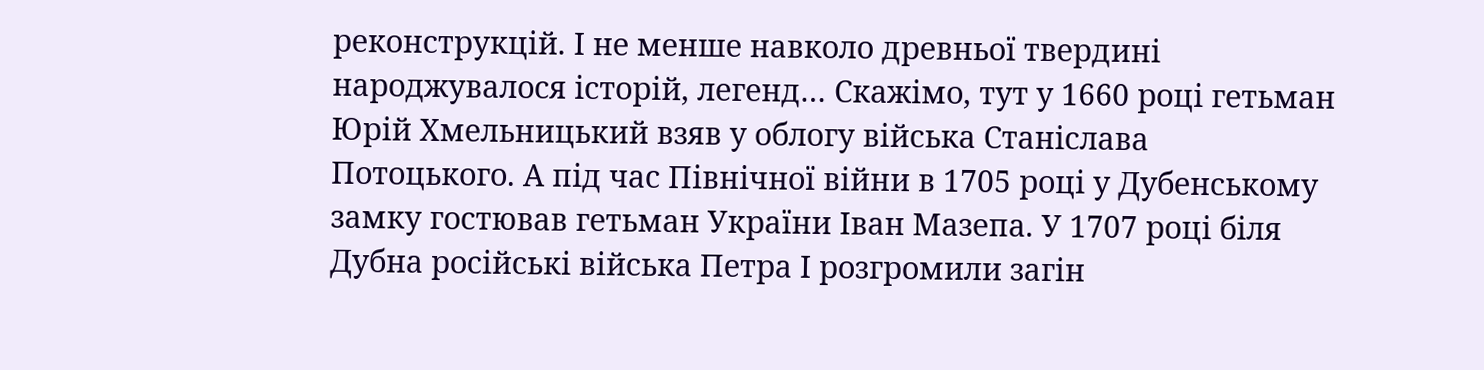реконструкцій. І не менше навколо древньої твердині народжувалося історій, легенд… Скажімо, тут у 1660 році гетьман Юрій Хмельницький взяв у облогу війська Станіслава Потоцького. А під час Північної війни в 1705 році у Дубенському замку гостював гетьман України Іван Мазепа. У 1707 році біля Дубна російські війська Петра І розгромили загін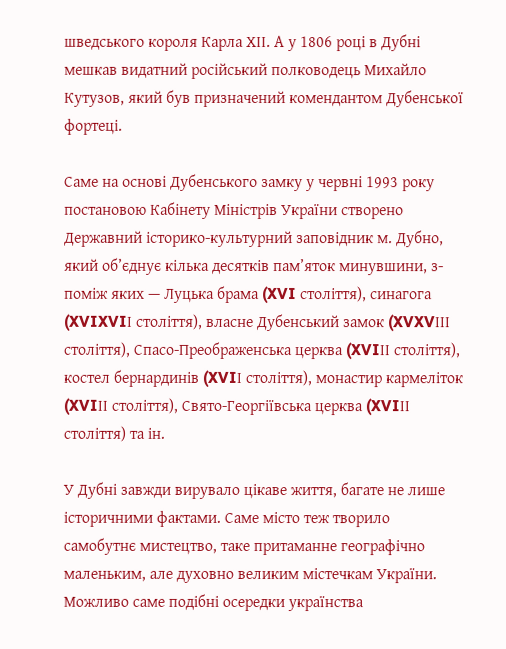шведського короля Карла ХІІ. А у 1806 році в Дубні мешкав видатний російський полководець Михайло Кутузов, який був призначений комендантом Дубенської фортеці.

Саме на основі Дубенського замку у червні 1993 року постановою Кабінету Міністрів України створено Державний історико-культурний заповідник м. Дубно, який об’єднує кілька десятків пам’яток минувшини, з-поміж яких — Луцька брама (XVI століття), синагога (XVIXVIІ століття), власне Дубенський замок (XVXVІІІ століття), Спасо-Преображенська церква (XVIІІ століття), костел бернардинів (XVIІ століття), монастир кармеліток (XVIІІ століття), Свято-Георгіївська церква (XVIІІ століття) та ін.

У Дубні завжди вирувало цікаве життя, багате не лише історичними фактами. Саме місто теж творило самобутнє мистецтво, таке притаманне географічно маленьким, але духовно великим містечкам України. Можливо саме подібні осередки українства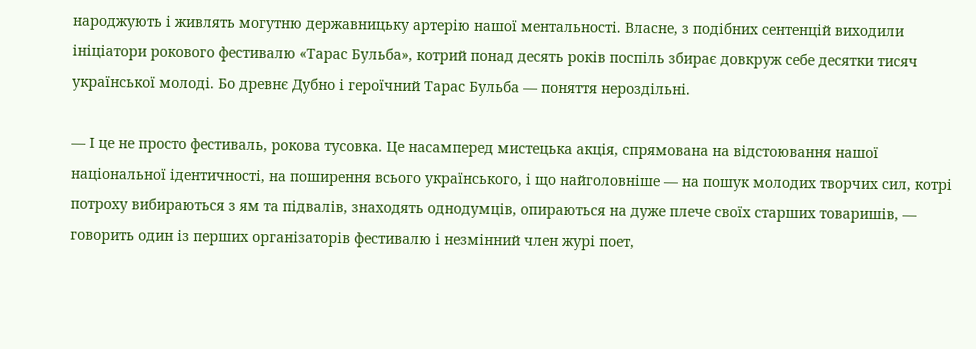народжують і живлять могутню державницьку артерію нашої ментальності. Власне, з подібних сентенцій виходили ініціатори рокового фестивалю «Тарас Бульба», котрий понад десять років поспіль збирає довкруж себе десятки тисяч української молоді. Бо древнє Дубно і героїчний Тарас Бульба — поняття нероздільні.

— І це не просто фестиваль, рокова тусовка. Це насамперед мистецька акція, спрямована на відстоювання нашої національної ідентичності, на поширення всього українського, і що найголовніше — на пошук молодих творчих сил, котрі потроху вибираються з ям та підвалів, знаходять однодумців, опираються на дуже плече своїх старших товаришів, — говорить один із перших організаторів фестивалю і незмінний член журі поет,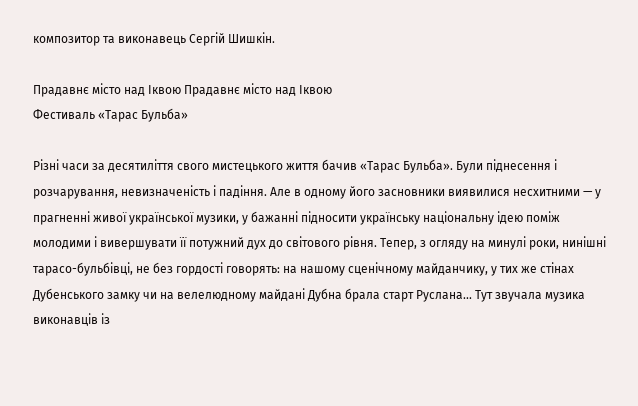композитор та виконавець Сергій Шишкін.

Прадавнє місто над Іквою Прадавнє місто над Іквою
Фестиваль «Тарас Бульба»

Різні часи за десятиліття свого мистецького життя бачив «Тарас Бульба». Були піднесення і розчарування, невизначеність і падіння. Але в одному його засновники виявилися несхитними — у прагненні живої української музики, у бажанні підносити українську національну ідею поміж молодими і вивершувати її потужний дух до світового рівня. Тепер, з огляду на минулі роки, нинішні тарасо-бульбівці, не без гордості говорять: на нашому сценічному майданчику, у тих же стінах Дубенського замку чи на велелюдному майдані Дубна брала старт Руслана... Тут звучала музика виконавців із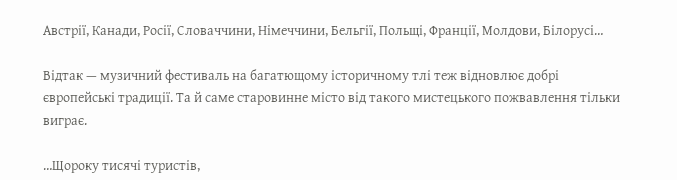Австрії, Канади, Росії, Словаччини, Німеччини, Бельгії, Польщі, Франції, Молдови, Білорусі…

Відтак — музичний фестиваль на багатющому історичному тлі теж відновлює добрі європейські традиції. Та й саме старовинне місто від такого мистецького пожвавлення тільки виграє.

…Щороку тисячі туристів,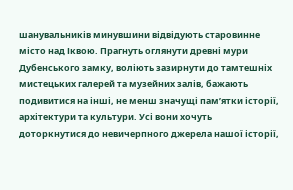шанувальників минувшини відвідують старовинне місто над Іквою. Прагнуть оглянути древні мури Дубенського замку, воліють зазирнути до тамтешніх мистецьких галерей та музейних залів, бажають подивитися на інші, не менш значущі пам’ятки історії, архітектури та культури. Усі вони хочуть доторкнутися до невичерпного джерела нашої історії,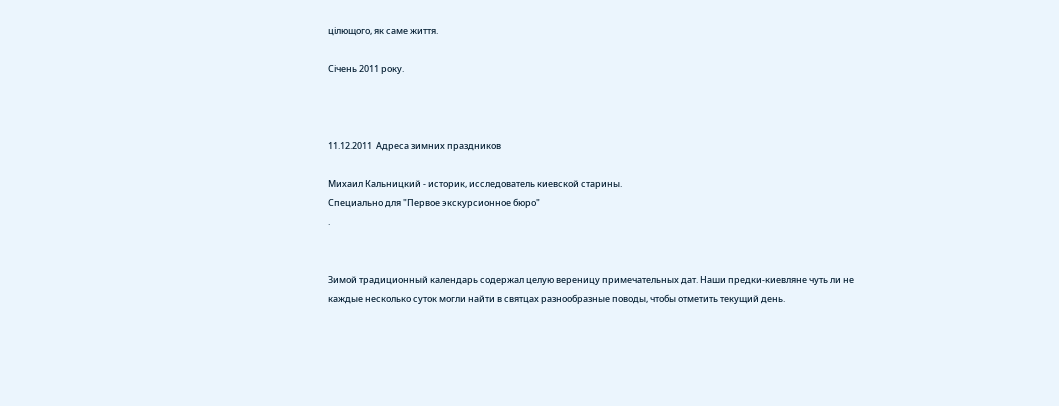цілющого, як саме життя.

Січень 2011 року.



11.12.2011  Адреса зимних праздников

Михаил Кальницкий - историк, исследователь киевской старины.
Специально для "Первое экскурсионное бюро"
.


Зимой традиционный календарь содержал целую вереницу примечательных дат. Наши предки-киевляне чуть ли не каждые несколько суток могли найти в святцах разнообразные поводы, чтобы отметить текущий день.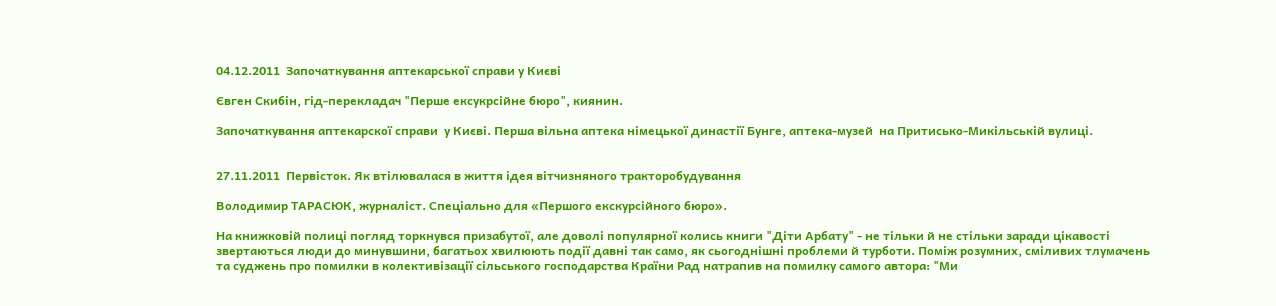04.12.2011  Започаткування аптекарської справи у Києві

Євген Скибін, гід-перекладач "Перше ексукрсійне бюро", киянин.

Започаткування аптекарскої справи  у Києві. Перша вільна аптека німецької династії Бунге, аптека-музей  на Притисько-Микільській вулиці.


27.11.2011  Первісток. Як втілювалася в життя ідея вітчизняного тракторобудування

Володимир ТАРАСЮК, журналіст. Спеціально для «Першого екскурсійного бюро».

На книжковій полиці погляд торкнувся призабутої, але доволі популярної колись книги "Діти Арбату" - не тільки й не стільки заради цікавості звертаються люди до минувшини, багатьох хвилюють події давні так само, як сьогоднішні проблеми й турботи. Поміж розумних, сміливих тлумачень та суджень про помилки в колективізації сільського господарства Країни Рад натрапив на помилку самого автора: "Ми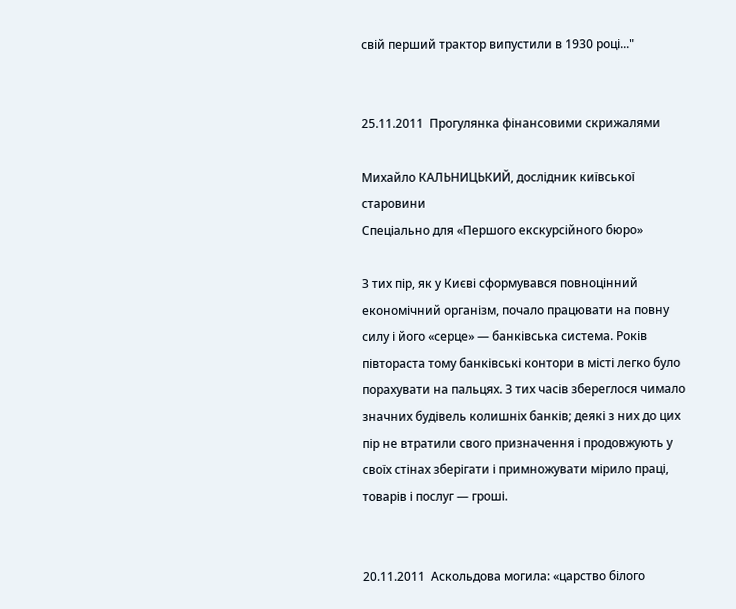свій перший трактор випустили в 1930 році..."


25.11.2011  Прогулянка фінансовими скрижалями

Михайло КАЛЬНИЦЬКИЙ, дослідник київської старовини
Спеціально для «Першого екскурсійного бюро»

З тих пір, як у Києві сформувався повноцінний економічний організм, почало працювати на повну силу і його «серце» — банківська система. Років півтораста тому банківські контори в місті легко було порахувати на пальцях. З тих часів збереглося чимало значних будівель колишніх банків; деякі з них до цих пір не втратили свого призначення і продовжують у своїх стінах зберігати і примножувати мірило праці, товарів і послуг — гроші.


20.11.2011  Аскольдова могила: «царство білого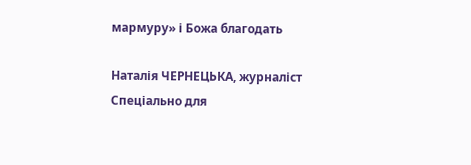мармуру» і Божа благодать

Наталія ЧЕРНЕЦЬКА, журналіст
Спеціально для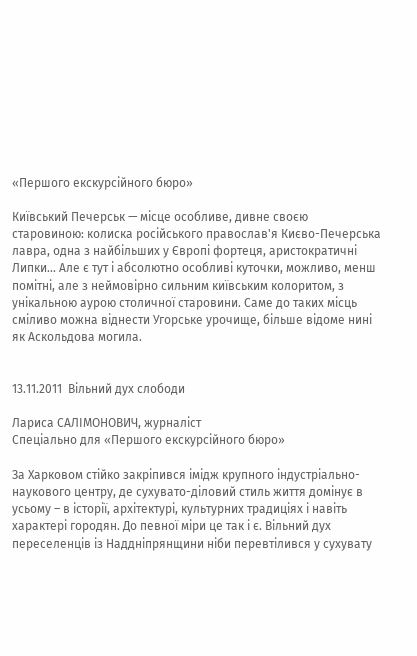«Першого екскурсійного бюро»

Київський Печерськ — місце особливе, дивне своєю старовиною: колиска російського православ'я Києво-Печерська лавра, одна з найбільших у Європі фортеця, аристократичні Липки... Але є тут і абсолютно особливі куточки, можливо, менш помітні, але з неймовірно сильним київським колоритом, з унікальною аурою столичної старовини. Саме до таких місць сміливо можна віднести Угорське урочище, більше відоме нині як Аскольдова могила.


13.11.2011  Вільний дух слободи

Лариса САЛІМОНОВИЧ, журналіст
Спеціально для «Першого екскурсійного бюро»

За Харковом стійко закріпився імідж крупного індустріально-наукового центру, де сухувато-діловий стиль життя домінує в усьому – в історії, архітектурі, культурних традиціях і навіть характері городян. До певної міри це так і є. Вільний дух переселенців із Наддніпрянщини ніби перевтілився у сухувату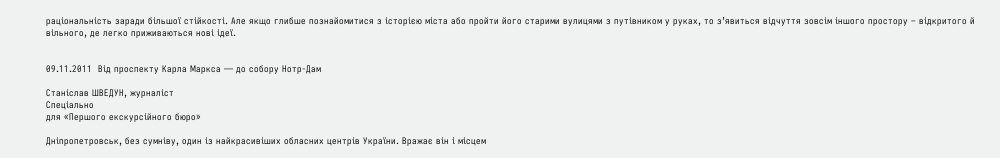раціональність заради більшої стійкості. Але якщо глибше познайомитися з історією міста або пройти його старими вулицями з путівником у руках, то з’явиться відчуття зовсім іншого простору – відкритого й вільного, де легко приживаються нові ідеї.


09.11.2011  Від проспекту Карла Маркса — до собору Нотр-Дам

Станіслав ШВЕДУН, журналіст
Спеціально
для «Першого екскурсійного бюро»

Дніпропетровськ, без сумніву, один із найкрасивіших обласних центрів України. Вражає він і місцем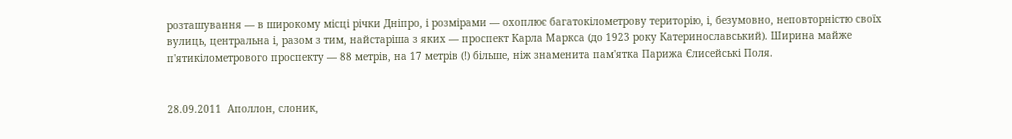розташування — в широкому місці річки Дніпро, і розмірами — охоплює багатокілометрову територію, і, безумовно, неповторністю своїх вулиць, центральна і, разом з тим, найстаріша з яких — проспект Карла Маркса (до 1923 року Катеринославський). Ширина майже п'ятикілометрового проспекту — 88 метрів, на 17 метрів (!) більше, ніж знаменита пам'ятка Парижа Єлисейські Поля.


28.09.2011  Аполлон, слоник,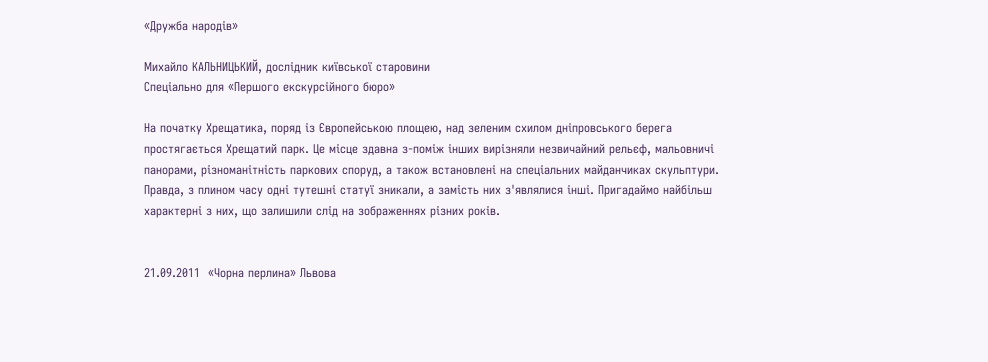«Дружба народів»

Михайло КАЛЬНИЦЬКИЙ, дослідник київської старовини
Спеціально для «Першого екскурсійного бюро»

На початку Хрещатика, поряд із Європейською площею, над зеленим схилом дніпровського берега простягається Хрещатий парк. Це місце здавна з-поміж інших вирізняли незвичайний рельєф, мальовничі панорами, різноманітність паркових споруд, а також встановлені на спеціальних майданчиках скульптури. Правда, з плином часу одні тутешні статуї зникали, а замість них з'являлися інші. Пригадаймо найбільш характерні з них, що залишили слід на зображеннях різних років.


21.09.2011  «Чорна перлина» Львова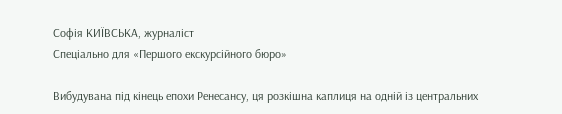Софія КИЇВСЬКА, журналіст
Спеціально для «Першого екскурсійного бюро»

Вибудувана під кінець епохи Ренесансу, ця розкішна каплиця на одній із центральних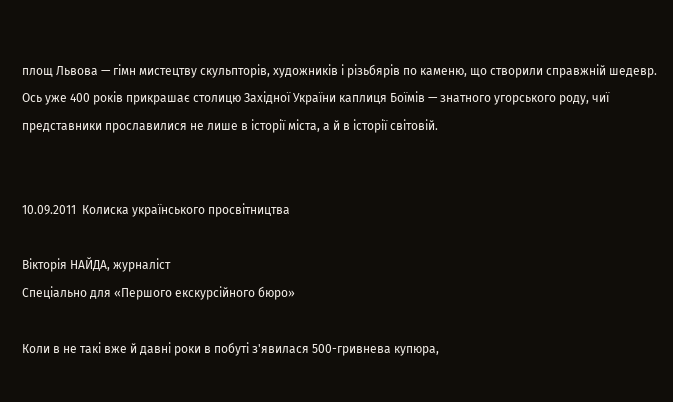площ Львова — гімн мистецтву скульпторів, художників і різьбярів по каменю, що створили справжній шедевр. Ось уже 400 років прикрашає столицю Західної України каплиця Боїмів — знатного угорського роду, чиї представники прославилися не лише в історії міста, а й в історії світовій.


10.09.2011  Колиска українського просвітництва

Вікторія НАЙДА, журналіст
Спеціально для «Першого екскурсійного бюро»

Коли в не такі вже й давні роки в побуті з'явилася 500-гривнева купюра,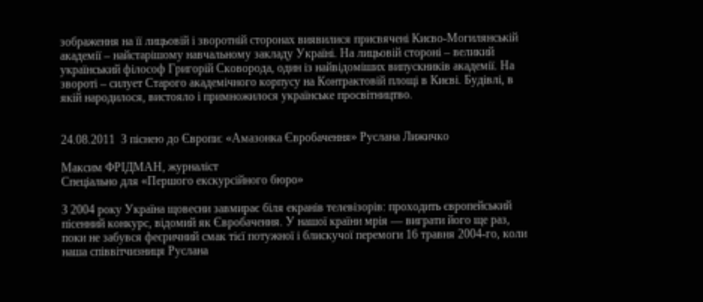зображення на її лицьовій і зворотній сторонах виявилися присвячені Києво-Могилянській академії – найстарішому навчальному закладу Україні. На лицьовій стороні – великий український філософ Григорій Сковорода, один із найвідоміших випускників академії. На звороті – силует Старого академічного корпусу на Контрактовій площі в Києві. Будівлі, в якій народилося, вистояло і примножилося українське просвітництво.


24.08.2011  З піснею до Європи: «Амазонка Євробачення» Руслана Лижичко

Максим ФРІДМАН, журналіст
Спеціально для «Першого екскурсійного бюро»

З 2004 року Україна щовесни завмирає біля екранів телевізорів: проходить європейський пісенний конкурс, відомий як Євробачення. У нашої країни мрія — виграти його ще раз, поки не забувся феєричний смак тієї потужної і блискучої перемоги 16 травня 2004-го, коли наша співвітчизниця Руслана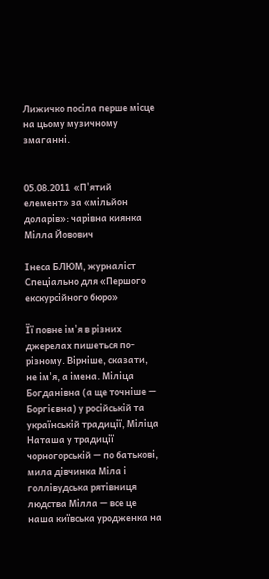Лижичко посіла перше місце на цьому музичному змаганні.


05.08.2011  «П'ятий елемент» за «мільйон доларів»: чарівна киянка Мілла Йовович

Інеса БЛЮМ, журналіст
Спеціально для «Першого екскурсійного бюро»

Її повне ім'я в різних джерелах пишеться по-різному. Вірніше, сказати, не ім'я, а імена. Міліца Богданівна (а ще точніше — Боргієвна) у російській та українській традиції, Міліца Наташа у традиції чорногорській — по батькові, мила дівчинка Міла і голлівудська рятівниця людства Мілла — все це наша київська уродженка на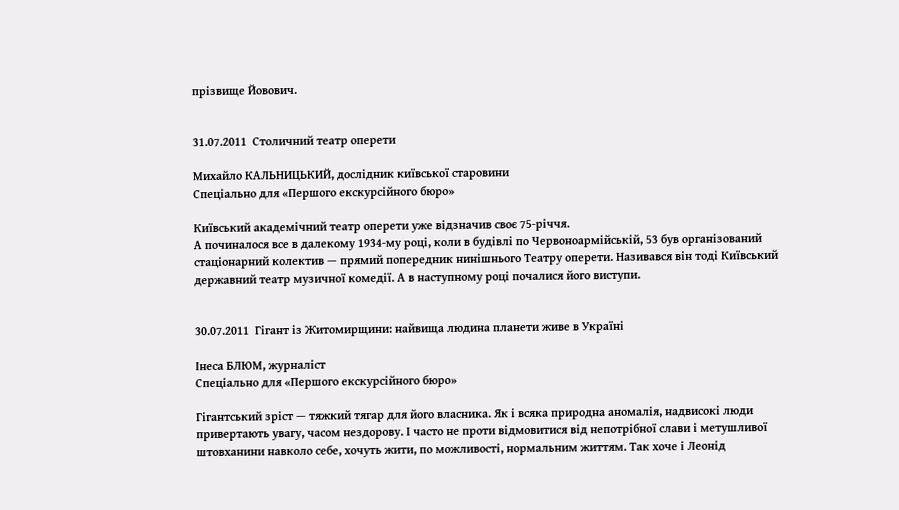прізвище Йовович.


31.07.2011  Столичний театр оперети

Михайло КАЛЬНИЦЬКИЙ, дослідник київської старовини
Спеціально для «Першого екскурсійного бюро»

Київський академічний театр оперети уже відзначив своє 75-річчя.
А починалося все в далекому 1934-му році, коли в будівлі по Червоноармійській, 53 був організований стаціонарний колектив — прямий попередник нинішнього Театру оперети. Називався він тоді Київський державний театр музичної комедії. А в наступному році почалися його виступи.


30.07.2011  Гігант із Житомирщини: найвища людина планети живе в Україні

Інеса БЛЮМ, журналіст
Спеціально для «Першого екскурсійного бюро»

Гігантський зріст — тяжкий тягар для його власника. Як і всяка природна аномалія, надвисокі люди привертають увагу, часом нездорову. І часто не проти відмовитися від непотрібної слави і метушливої штовханини навколо себе, хочуть жити, по можливості, нормальним життям. Так хоче і Леонід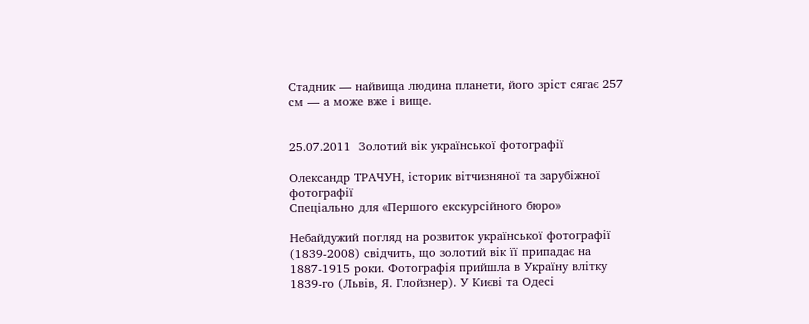Стадник — найвища людина планети, його зріст сягає 257 см — а може вже і вище.


25.07.2011  Золотий вік української фотографії

Олександр ТРАЧУН, історик вітчизняної та зарубіжної фотографії
Спеціально для «Першого екскурсійного бюро»

Небайдужий погляд на розвиток української фотографії (1839-2008) свідчить, що золотий вік її припадає на 1887-1915 роки. Фотографія прийшла в Україну влітку 1839-го (Львів, Я. Глойзнер). У Києві та Одесі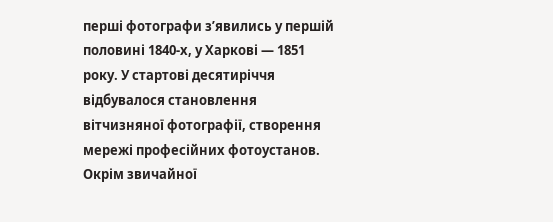перші фотографи з’явились у першій половині 1840-х, у Харкові — 1851 року. У стартові десятиріччя відбувалося становлення вітчизняної фотографії, створення мережі професійних фотоустанов. Окрім звичайної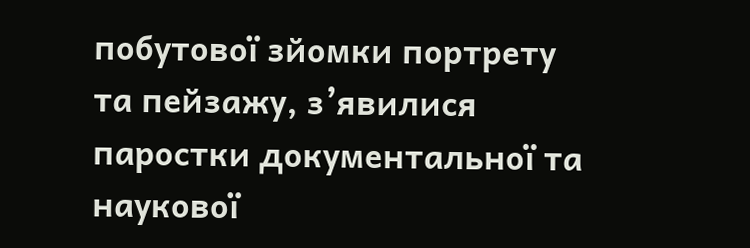побутової зйомки портрету та пейзажу, з’явилися паростки документальної та наукової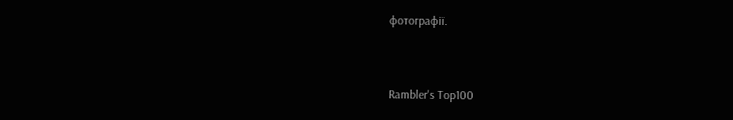фотографії.


Rambler's Top100